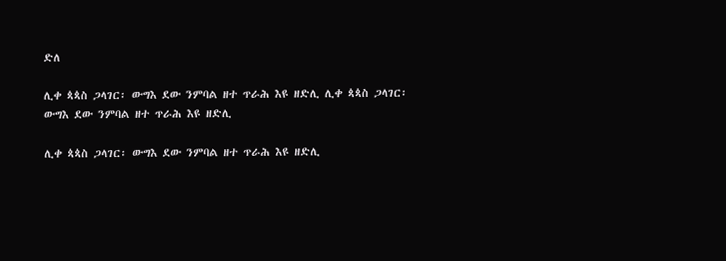ድለ

ሊቀ ጳጳስ ጋላገር፡ ውግእ ደው ንምባል ዘተ ጥራሕ እዩ ዘድሊ ሊቀ ጳጳስ ጋላገር፡ ውግእ ደው ንምባል ዘተ ጥራሕ እዩ ዘድሊ

ሊቀ ጳጳስ ጋላገር፡ ውግእ ደው ንምባል ዘተ ጥራሕ እዩ ዘድሊ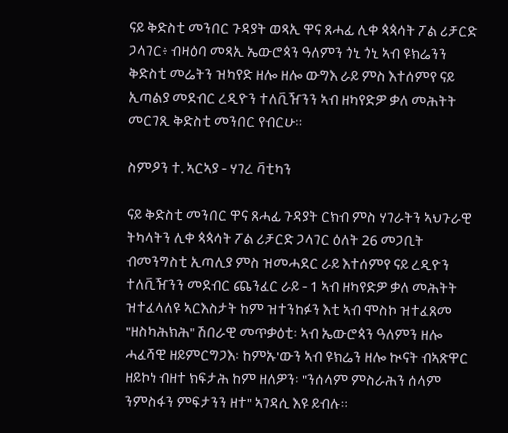ናይ ቅድስቲ መንበር ጉዳያት ወጻኢ ዋና ጸሓፊ ሊቀ ጳጳሳት ፖል ሪቻርድ ጋላገር፥ ብዛዕባ መጻኢ ኤውሮጳን ዓለምን ጎኒ ጎኒ ኣብ ዩክሬንን ቅድስቲ መሬትን ዝካየድ ዘሎ ዘሎ ውግእ ራይ ምስ እተሰምየ ናይ ኢጣልያ መደብር ረዲዮን ተለቪዥንን ኣብ ዘካየድዎ ቃለ መሕትት መርገጺ ቅድስቲ መንበር የብርሁ።

ስምዖን ተ. ኣርኣያ - ሃገረ ቫቲካን

ናይ ቅድስቲ መንበር ዋና ጸሓፊ ጉዳያት ርክብ ምስ ሃገራትን ኣህጉራዊ ትካላትን ሊቀ ጳጳሳት ፖል ሪቻርድ ጋላገር ዕለት 26 መጋቢት ብመንግስቲ ኢጣሊያ ምስ ዝመሓደር ራይ እተሰምየ ናይ ረዲዮን ተለቪዥንን መደብር ጨንፈር ራይ - 1 ኣብ ዘካየድዎ ቃለ መሕትት ዝተፈላለዩ ኣርእስታት ከም ዝተንከፉን እቲ ኣብ ሞስኮ ዝተፈጸመ "ዘስካሕክሕ" ሽበራዊ መጥቃዕቲ፡ ኣብ ኤውሮጳን ዓለምን ዘሎ ሓፈሻዊ ዘይምርግጋእ፡ ከምኡ'ውን ኣብ ዩክሬን ዘሎ ኲናት ብኣጽዋር ዘይኮነ ብዘተ ክፍታሕ ከም ዘለዎን፡ "ንሰላም ምስራሕን ሰላም ንምስፋን ምፍታንን ዘተ" ኣገዳሲ እዩ ይብሉ።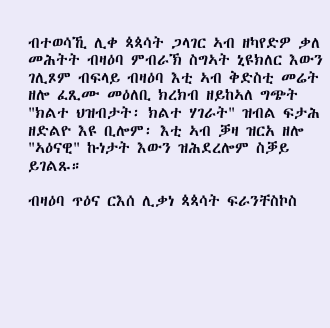ብተወሳኺ ሊቀ ጳጳሳት ጋላገር ኣብ ዘካየድዎ ቃለ መሕትት ብዛዕባ ምብራኽ ስግኣት ኒዩክለር እውን ገሊጾም ብፍላይ ብዛዕባ እቲ ኣብ ቅድስቲ መሬት ዘሎ ፈጺሙ መዕለቢ ክረክብ ዘይከኣለ ግጭት "ክልተ ህዝብታት፡ ክልተ ሃገራት" ዝብል ፍታሕ ዘድልዮ እዩ ቢሎም፡ እቲ ኣብ ቓዛ ዝርአ ዘሎ "ኣዕናዊ" ኩነታት እውን ዝሕደረሎም ስቓይ ይገልጹ።

ብዛዕባ ጥዕና ርእሰ ሊቃነ ጳጳሳት ፍራንቸስኮስ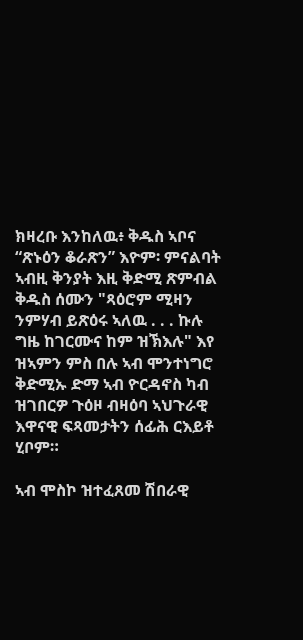ክዛረቡ እንከለዉ፥ ቅዱስ ኣቦና “ጽኑዕን ቆራጽን” እዮም፡ ምናልባት ኣብዚ ቅንያት እዚ ቅድሚ ጽምብል ቅዱስ ሰሙን "ጻዕሮም ሚዛን ንምሃብ ይጽዕሩ ኣለዉ . . . ኩሉ ግዜ ከገርሙና ከም ዝኽእሉ" እየ ዝኣምን ምስ በሉ ኣብ ሞንተነግሮ ቅድሚኡ ድማ ኣብ ዮርዳኖስ ካብ ዝገበርዎ ጉዕዞ ብዛዕባ ኣህጉራዊ እዋናዊ ፍጻመታትን ሰፊሕ ርእይቶ ሂቦም።

ኣብ ሞስኮ ዝተፈጸመ ሽበራዊ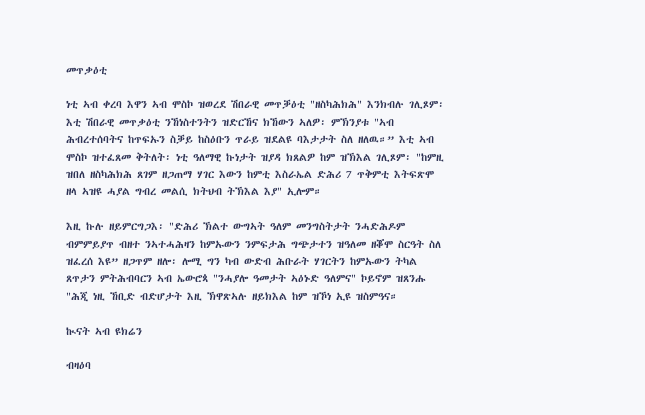መጥቃዕቲ

ነቲ ኣብ ቀረባ እዋን ኣብ ሞስኮ ዝወረደ ሽበራዊ መጥቓዕቲ "ዘስካሕክሕ" እንክብሉ ገሊጾም፡ እቲ ሽበራዊ መጥቃዕቲ ንኸነስተንትን ዝድርኸና ክኸውን ኣለዎ፡ ምኽንያቱ "ኣብ ሕብረተሰባትና ከጥፍኡን ስቓይ ከስዕቡን ጥራይ ዝደልዩ ባእታታት ስለ ዘለዉ።” እቲ ኣብ ሞስኮ ዝተፈጸመ ቅትለት፡ ነቲ ዓለማዊ ኩነታት ዝያዳ ክጸልዎ ከም ዝኽእል ገሊጾም፡ "ከምዚ ዝበለ ዘስካሕክሕ ጸገም ዘጋጠማ ሃገር እውን ከምቲ እስራኤል ድሕሪ 7 ጥቅምቲ እትፍጽሞ ዘላ ኣዝዩ ሓያል ግብረ መልሲ ክትህብ ትኽእል እያ" ኢሎም።

እዚ ኩሉ ዘይምርግጋእ፡ "ድሕሪ ኽልተ ውግኣት ዓለም መንግስትታት ንሓድሕዶም ብምምይያጥ ብዘተ ንኣተሓሕዛን ከምኡውን ንምፍታሕ ግጭታተን ዝዓለመ ዘቖሞ ስርዓት ስለ ዝፈረሰ እዩ” ዘጋጥም ዘሎ፡ ሎሚ ግን ካብ ውድብ ሕቡራት ሃገርትን ከምኡውን ትካል ጸጥታን ምትሕብባርን ኣብ ኤውሮጳ "ንሓያሎ ዓመታት ኣዕኑድ ዓለምና" ኮይኖም ዝጸንሑ "ሕጂ ነዚ ኸቢድ ብድሆታት እዚ ኽዋጽኣሉ ዘይክእል ከም ዝኾነ ኢዩ ዝስምዓና።

ኲናት ኣብ ዩክሬን

ብዛዕባ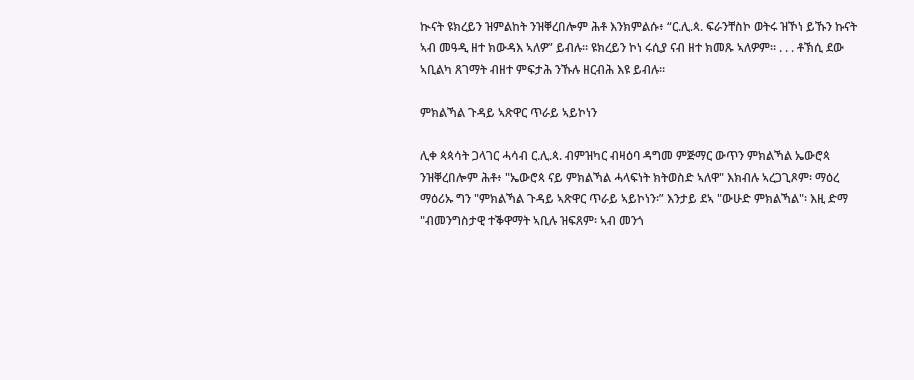ኲናት ዩክረይን ዝምልከት ንዝቐረበሎም ሕቶ እንክምልሱ፥ “ር.ሊ.ጳ. ፍራንቸስኮ ወትሩ ዝኾነ ይኹን ኩናት ኣብ መዓዲ ዘተ ክውዳእ ኣለዎ” ይብሉ። ዩክረይን ኮነ ሩሲያ ናብ ዘተ ክመጹ ኣለዎም። . . . ቶኽሲ ደው ኣቢልካ ጸገማት ብዘተ ምፍታሕ ንኹሉ ዘርብሕ እዩ ይብሉ።

ምክልኻል ጉዳይ ኣጽዋር ጥራይ ኣይኮነን

ሊቀ ጳጳሳት ጋላገር ሓሳብ ር.ሊ.ጳ. ብምዝካር ብዛዕባ ዳግመ ምጅማር ውጥን ምክልኻል ኤውሮጳ ንዝቐረበሎም ሕቶ፥ "ኤውሮጳ ናይ ምክልኻል ሓላፍነት ክትወስድ ኣለዋ" እክብሉ ኣረጋጊጾም፡ ማዕረ ማዕሪኡ ግን "ምክልኻል ጉዳይ ኣጽዋር ጥራይ ኣይኮነን፡” እንታይ ደኣ "ውሁድ ምክልኻል"፡ እዚ ድማ "ብመንግስታዊ ተቕዋማት ኣቢሉ ዝፍጸም፡ ኣብ መንጎ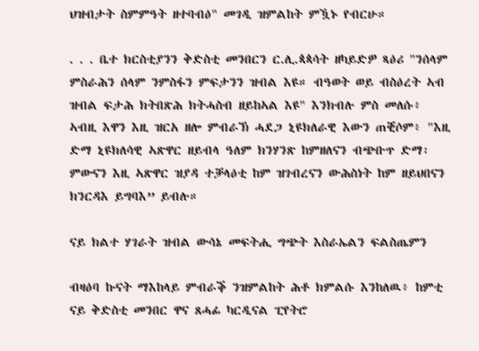ህዝብታት ስምምዓት ዘተባብዕ" መገዲ ዝምልከት ምዃኑ የብርሁ።

. . . ቤተ ክርስቲያንን ቅድስቲ መንበርን ር.ሊ.ጳጳሳት ዘካይድዎ ጻዕሪ "ንሰላም ምስራሕን ሰላም ንምስፋን ምፍታንን ዝብል እዩ። ብዓወት ወይ ብስዕረት ኣብ ዝብል ፍታሕ ክትበጽሕ ክትሓስብ ዘይከኣል እዩ" እንክብሉ ምስ መለሱ፥ ኣብዚ እዋን እዚ ዝርአ ዘሎ ምብራኽ ሓደጋ ኒዩክለራዊ እውን ጠቒሶም፥ "እዚ ድማ ኒዩክለሳዊ ኣጽዋር ዘይብላ ዓለም ክንሃንጽ ከምዘለናን ብጭቡጥ ድማ፡ ምውናን እዚ ኣጽዋር ዝያዳ ተቓላዕቲ ከም ዝገብረናን ውሕስነት ከም ዘይህበናን ክንርዳእ ይግባእ” ይብሉ።

ናይ ክልተ ሃገራት ዝብል ውሳኔ መፍትሒ ግጭት እስራኤልን ፍልስጤምን

ብዛዕባ ኩናት ማእከላይ ምብራቕ ንዝምልከት ሕቶ ክምልሱ እንከለዉ፥ ከምቲ ናይ ቅድስቲ መንበር ዋና ጸሓፊ ካርዲናል ፒየትሮ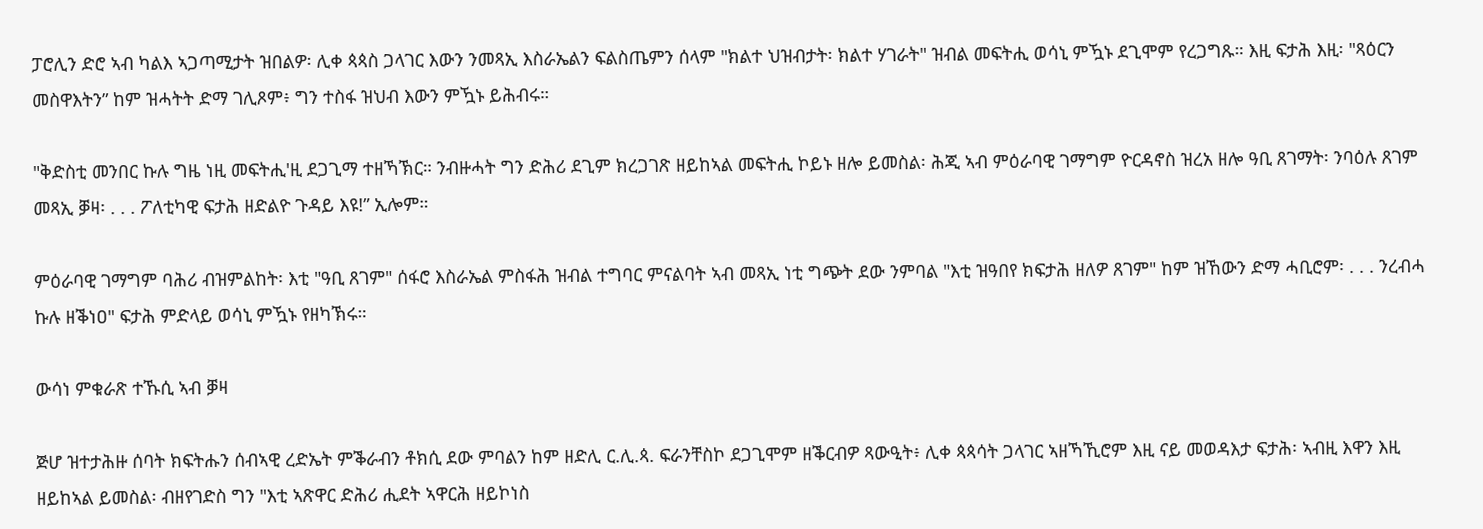ፓሮሊን ድሮ ኣብ ካልእ ኣጋጣሚታት ዝበልዎ፡ ሊቀ ጳጳስ ጋላገር እውን ንመጻኢ እስራኤልን ፍልስጤምን ሰላም "ክልተ ህዝብታት፡ ክልተ ሃገራት" ዝብል መፍትሒ ወሳኒ ምዃኑ ደጊሞም የረጋግጹ። እዚ ፍታሕ እዚ፡ "ጻዕርን መስዋእትን” ከም ዝሓትት ድማ ገሊጾም፥ ግን ተስፋ ዝህብ እውን ምዃኑ ይሕብሩ።

"ቅድስቲ መንበር ኩሉ ግዜ ነዚ መፍትሒ'ዚ ደጋጊማ ተዘኻኽር። ንብዙሓት ግን ድሕሪ ደጊም ክረጋገጽ ዘይከኣል መፍትሒ ኮይኑ ዘሎ ይመስል፡ ሕጂ ኣብ ምዕራባዊ ገማግም ዮርዳኖስ ዝረአ ዘሎ ዓቢ ጸገማት፡ ንባዕሉ ጸገም መጻኢ ቓዛ፡ . . . ፖለቲካዊ ፍታሕ ዘድልዮ ጉዳይ እዩ!” ኢሎም።

ምዕራባዊ ገማግም ባሕሪ ብዝምልከት፡ እቲ "ዓቢ ጸገም" ሰፋሮ እስራኤል ምስፋሕ ዝብል ተግባር ምናልባት ኣብ መጻኢ ነቲ ግጭት ደው ንምባል "እቲ ዝዓበየ ክፍታሕ ዘለዎ ጸገም" ከም ዝኸውን ድማ ሓቢሮም፡ . . . ንረብሓ ኩሉ ዘቕነዐ" ፍታሕ ምድላይ ወሳኒ ምዃኑ የዘካኽሩ።

ውሳነ ምቁራጽ ተኹሲ ኣብ ቓዛ

ጅሆ ዝተታሕዙ ሰባት ክፍትሑን ሰብኣዊ ረድኤት ምቕራብን ቶክሲ ደው ምባልን ከም ዘድሊ ር.ሊ.ጳ. ፍራንቸስኮ ደጋጊሞም ዘቕርብዎ ጻውዒት፥ ሊቀ ጳጳሳት ጋላገር ኣዘኻኺሮም እዚ ናይ መወዳእታ ፍታሕ፡ ኣብዚ እዋን እዚ ዘይከኣል ይመስል፡ ብዘየገድስ ግን "እቲ ኣጽዋር ድሕሪ ሒደት ኣዋርሕ ዘይኮነስ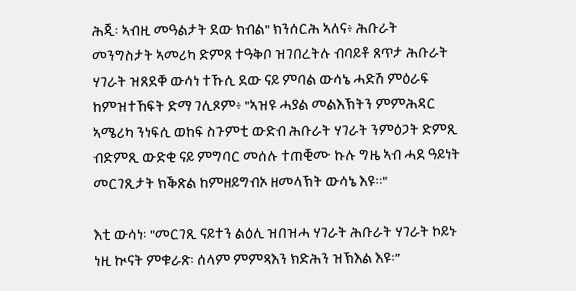ሕጂ፡ ኣብዚ መዓልታት ደው ክብል" ክንሰርሕ ኣለና፥ ሕቡራት መንግስታት ኣመሪካ ድምጸ ተዓቅቦ ዝገበረትሉ ብባይቶ ጸጥታ ሕቡራት ሃገራት ዝጸደቐ ውሳነ ተኹሲ ደው ናይ ምባል ውሳኔ ሓድሽ ምዕራፍ ከምዝተኸፍት ድማ ገሊጾም፥ "ኣዝዩ ሓያል መልእኽትን ምምሕዳር ኣሜሪካ ንነፍሲ ወከፍ ስጉምቲ ውድብ ሕቡራት ሃገራት ንምዕጋት ድምጺ ብድምጺ ውድቂ ናይ ምግባር መሰሉ ተጠቒሙ ኩሉ ግዜ ኣብ ሓደ ዓይነት መርገጺታት ክቕጽል ከምዘይግብኦ ዘመላኽት ውሳኔ እዩ።"

እቲ ውሳነ፡ "መርገጺ ናይተን ልዕሊ ዝበዝሓ ሃገራት ሕቡራት ሃገራት ኮይኑ ነዚ ኲናት ምቁራጽ፡ ሰላም ምምጻእን ክድሕን ዝኽእል እዩ፡”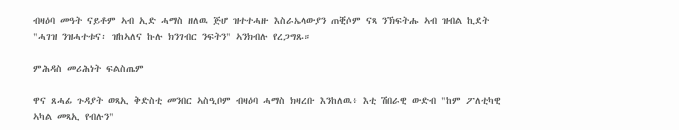ብዛዕባ መዓት ናይቶም ኣብ ኢድ ሓማስ ዘለዉ ጅሆ ዝተተሓዙ እስራኤላውያን ጠቒሶም ናጻ ንኽፍትሑ ኣብ ዝብል ኪደት "ሓገዝ ንዝሓተቱና፡ ዝከኣለና ኩሉ ክንገብር ንፍትን" ኣንክብሉ የረጋግጹ።

ምሕዳስ መሪሕነት ፍልስጤም

ዋና ጸሓፊ ጉዳያት ወጻኢ ቅድስቲ መንበር ኣስዒቦም ብዛዕባ ሓማስ ክዛረቡ እንከለዉ፥ እቲ ሽበራዊ ውድብ "ከም ፖለቲካዊ ኣካል መጻኢ የብሉን"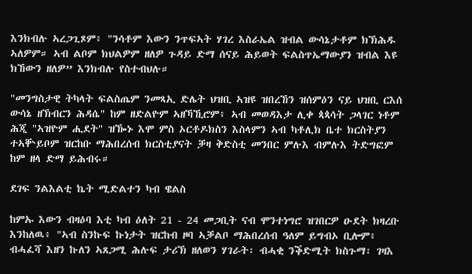እንክብሉ ኣረጋጊጾም፥ "ንሳቶም እውን ንጥፍኣት ሃገረ እስራኤል ዝብል ውሳኔታቶም ክኽሕዱ ኣለዎም። ኣብ ልቦም ክህልዎም ዘለዎ ጉዳይ ድማ ሰናይ ሕይወት ፍልስጥኤማውያን ዝብል እዩ ክኸውን ዘለዎ” እንክብሉ የስተብህሉ።

"መንግስታዊ ትካላት ፍልስጤም ንመጻኢ ድሌት ህዝቢ ኣዝዩ ዝበረኸን ዝሰምዕን ናይ ህዝቢ ርእሰ ውሳኔ ዘኽብርን ሕዳሴ" ከም ዘድልዮም ኣዘኻኺሮም፥ ኣብ መወዳእታ ሊቀ ጳጳሳት ጋላገር ነቶም ሕጂ "ኣዝዮም ሒደት" ዝዀኑ እሞ ምስ ኦርቶዶክስን እስላምን ኣብ ካቶሊክ ቤተ ክርስትያን ተኣቝይቦም ዝርከቡ ማሕበረሰብ ክርስቲያናት ቓዛ ቅድስቲ መንበር ምሉእ ብምሉእ ትድግፎም ከም ዘላ ድማ ይሕብሩ።

ደገፍ ንልእልቲ ኬት ሚድልተን ካብ ዌልስ

ከምኡ እውን ብዛዕባ እቲ ካብ ዕለት 21 - 24 መጋቢት ናብ ሞንተነግሮ ዝገበርዎ ዑደት ክዛረቡ እንከለዉ፥ "ኣብ ስንኩፍ ኩነታት ዝርከብ ዞባ ኣቓልቦ ማሕበረሰብ ዓለም ይግብኦ ቢሎም፥ ብሓፈሻ እዘን ኩለን ኣጸጋሚ ሕሉፍ ታሪኽ ዘለወን ሃገራት፡ ብሓቂ ንቕድሚት ክስጉማ፡ ገዛእ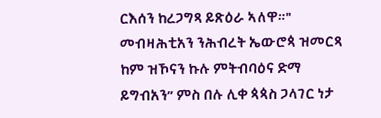ርእሰን ከረጋግጻ ይጽዕራ ኣለዋ።" መብዛሕቲአን ንሕብረት ኤውሮጳ ዝመርጻ ከም ዝኾናን ኩሉ ምትብባዕና ድማ ይግብአን” ምስ በሉ ሊቀ ጳጳስ ጋላገር ነታ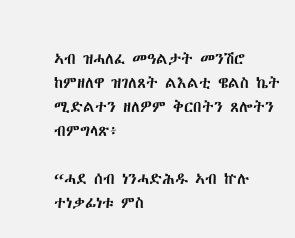ኣብ ዝሓለፈ መዓልታት መንሽሮ ከምዘለዋ ዝገለጸት ልእልቲ ዌልስ ኬት ሚድልተን ዘለዎም ቅርበትን ጸሎትን ብምግላጽ፥

“ሓደ ሰብ ነንሓድሕዱ ኣብ ኵሉ ተነቃፊነቱ ምስ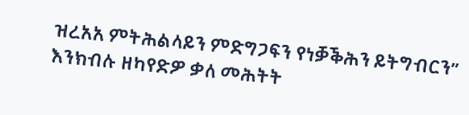ዝረአአ ምትሕልላይን ምድግጋፍን የነቓቕሕን ይትግብርን” እንክብሉ ዘካየድዎ ቃለ መሕትት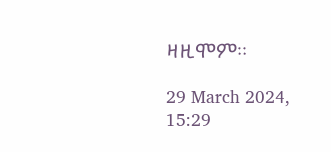ዛዚሞም።

29 March 2024, 15:29